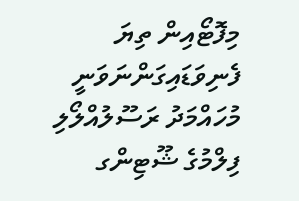މިފޮޓޯއިން ތިޔަ ފެނިވަޑައިގަންނަވަނީ މުހައްމަދު ރަސޫލުއްލޯލި ފިލްމުގެ ޝޫޓިންގ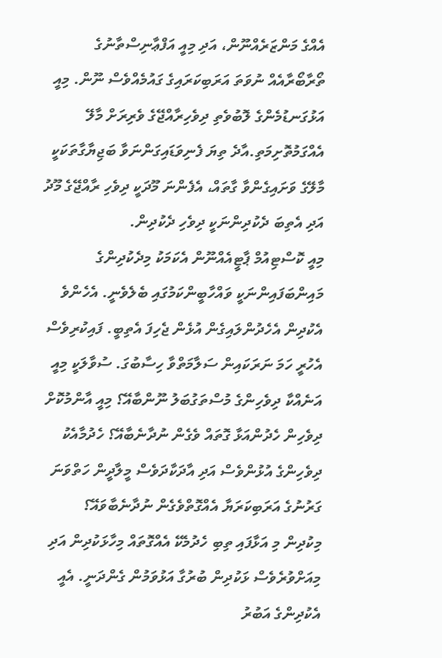އެއްގެ މަންޒަރެއްނޫން، އަދި މިއީ އަފްޢާނިސްތާނުގެ ތޯރާބޯރާއެއް ނުވަތަ އަރަބިކަރައިގެ ގައުމެއްވެސް ނޫން. މިއީ އަޅުގަނޑުމެންގެ ލޮބުވެތި ދިވެހިރާއްޖޭގެ ވެރިރަށް މާލޭ އެއްގަމުތޮށިމަތި.އާދެ ތިޔަ ފެނިވަޑައިގަންނަވާ ބަޖިޔާގާތަކަކީ މާލޭގެ ވަށައިގެންވާ ގާތައް، އެފެންނަ މޫދަކީ ދިވެހި ރާއްޖޭގެ މޫދު އަދި އެތިބަ ދެކުދިންނަކީ ދިވެހި ދެކުދިން.
މިއީ ކޮސްޓިއުމް ޕާޓީއެއްނޫން އެކަމަކު މިދެކުދިންގެ މައިންބަފައިންނަކީ ވައްހާބީންކަމުގައި ބެލެވެނީ. އެހެންވެ އެކުދިން އެހެދުންލައިގެން އުޅެން ޖެހިފަ އެތިބީ. ފައިކުރިވެސް އެހުރީ ހަމަ ނަރަކައިން ސަލާމަތްވާ ހިސާބުގަ. ސުވާލަކީ މިއީ އަނެއްކާ ދިވެހިންގެ މުސްތަގުބަލު ނޫންބާއޭ؟ މިއީ އާންމުކޮށް ދިވެހިން ހެދުންއަޅާ ގޮތައް ވެގެން ނުދާނެބާއޭ؟ ހެދުމާއެކު ދިވެހިންގެ އުޅުންވެސް އަދި އާދަކާދަވެސް މީލާދީން ހަތްވަނަ ގަރުނުގެ އަރަބިކަރަޔާ އެއްގޮތްވެގެން ނުދާނެބާވައޭ؟
މިކުދިން މި އަޅާފައި ތިބި ހެދުމެކޭ އެއްގޮތައް މިހާޅަކުދިން އަދި މިއަށްވުރެވެސް ޅަކުދިން ބުރުގާ އަޅުވަމުން ގެންދަނީ. އެއީ އެކުދިންގެ އަބުރު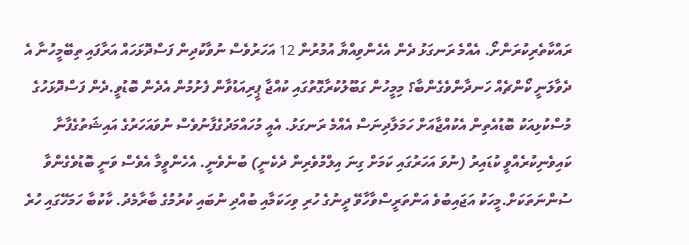ރައްކާތެރިކުރަންށޯ. އެއްމެ ރަނގަޅު ދެން އެހެންވިއްޔާ އުމުރުން 12 އަހަރުވެސް ނުވާކުދިން ފަސްދޮޅަހައް އަރާފައި ތިބޭމީހުނާ އެ ދެވާލަނީ ކޯންޗެއް ހަނދާންވެގެންބާ؟ މިމީހުން ގަބޫލުކުރާގޮތުގައި ކުއްޖާ ޕީރިއަޑުވާން ފެށުމުން އެދެން ބޮޑުވީ.ދެން ފަސްދޮޅަހުގެ މުސްކުޅިއަކު ބޮޑުއެތިން އެކުއްޖާއަށް ހަމަލާދިނަސް އެއްމެ ރަނގަޅު. އެއީ މުހައްމަދުގެފާނުވެސް ނުވައަހަރުގެ އައިޝަތުގެފާނާ ކައިވެނިކުރެއްވީ ކުޑައިރު (ނުވަ އަހަރުގައި ކަމަށް ގިނަ އިލްމުވެރިން ދެކެނީ) ބުނެވެނީ. އެހެންވީމާ އެވެސް ވަނީ ބޮޑުވެގެންވާ ސުންނަތަކަށް.މީހަކު އަޖައިބުވެ އަންތަރީސްވާހާވޭ ދީނުގެ ހުރި ވިހަކަމާއި ބުއްދި ނުބައި ކުރުމުގެ ބާރާމެދު. ކާކުބާ ހަމަހޭގައި ހުރެ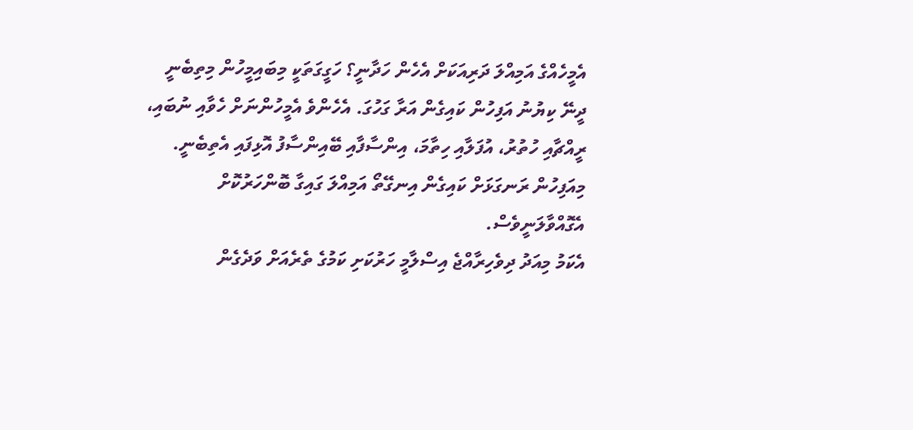އެމީހެއްގެ އަމިއްލަ ދަރިއަކަށް އެހެން ހަދާނީ؟ ހަގީގަތަކީ މިބައިމީހުން މިތިބެނީ ދީނޭ ކިޔުނު އަފިހުން ކައިގެން އަރާ ގަހުގަ. އެހެންވެ އެމީހުންނަށް ހެވާއި ނުބައި، ރީއްޗާއި ހުތުރު، އުފަލާއި ހިތާމަ، އިންސާފާއި ބޭއިންސާފު އޮޅިފައި އެތިބެނީ. މިއަފިހުން ރަނގަޅަށް ކައިގެން އިނގޭތޯ އަމިއްލަ ގައިގާ ބޮންހަރުކޮށް އެގޮއްވާލަނީވެސް.
އެކަމު މިއަދު ދިވެހިރާއްޖެ އިސްލާމީ ހަރުކަށި ކަމުގެ ތެރެއަށް ވަދެގެން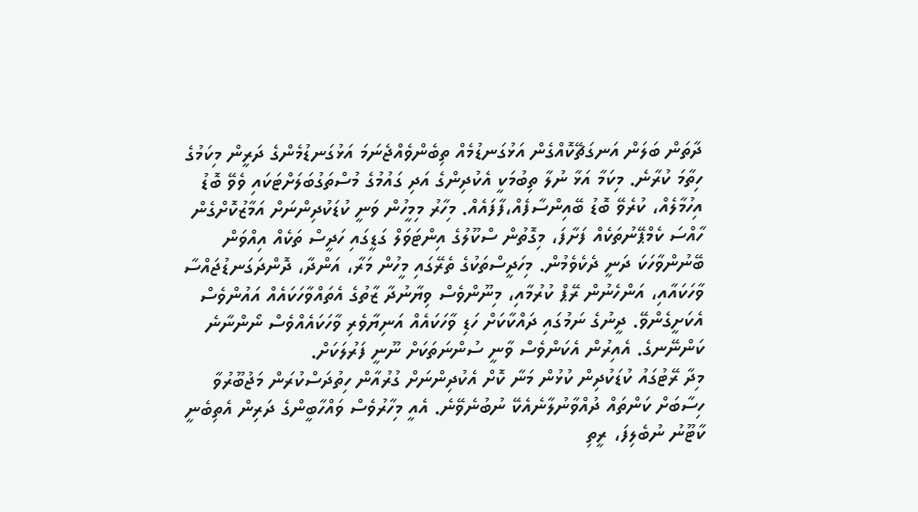ދާތަން ބަލަން އަނގަޗޭކޮއްގެން އަޅުގަނޑުމެއް ތިބެންވެއްޖެނަމަ އަޅުގަނޑުމެންގެ ދަރީން މިކަމުގެ ހިތާމަ ކުރާނެ. މިކަމާ އަޅާ ނުލާ ތިބުމަކީ އެކުދިންގެ އަދި ގައުމުގެ މުސްތަގުބަލަށްޓަކައި ވެވޭ ބޮޑު އިހުމާލެއް، ކުރެވޭ ބޮޑު ބޭއިންސާފެއް،ފާފައެއް. މިހާރު މިމީހުން ވަނީ ކުޑަކުދިންނަށް އަމާޒުކޮށްގެން ހާއްސަ ކެމްޕޭނުތަކެއް ފަށާފަ، މިގޮތުން ސްކޫލުގެ އިންޓަވަލް ގަޑީގައި ހަދީސް ތަކެއް އިއްވަން ބޭނުންވާހަކަ ދަނީ ދެކެވެމުން. މިހަދީސްތަކުގެ ތެރޭގައި މީހުން މަރާ، އަންދާ، ދޮންދަގަނޑުޖައްސާ ވާހަކައާއި، އަންހެނުން ރޭޕް ކުރުމާއި، މިނޫންވެސް ވިޔާނުދާ ޒާތުގެ އެތައްވާހަކައެއް އައުންވެސް އެކަށީގެންވޭ. ދީނުގެ ނަމުގައި ދައްކާކަށް ހަޑި ވާހަކައެއް އަނިޔާވެރި ވާހަކައެއްވެސް ނޯންނާނެ ކަންނޭނގެ. އެއިރުން އެކަންވެސް ވާނީ ސުންނަތަކަށް ނޫނީ ފަރުލަކަށް.
މިދާ ރޭޓުގައު ކުޑަކުދިން ކުޅުން މަނާ ކޮށް އެކުދިންނަށް ގުރުއާން ހިތުދަސްކުރަން މަޖުބޫރުވާ ހިސާބަށް ކަންތައް ދުއްވާނުލާނެއެކޭ ނުބުނެވޭނެ. އެއީ މިހާރުވެސް ވައްހާބީންގެ ދަރިން އެތިބެނީ ކާޓޫނު ނުބެލިފަ، ރީތި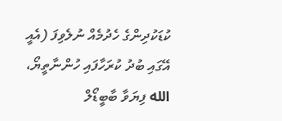ކުޑަކުދިންގެ ހެދުމެއް ނުލެވިފަ (އެއީ އޭގައި ބުދު ކުރަހާފައި ހުންނާތީޔޯ، الله ފިޔަވާ ބާބީޑޯލް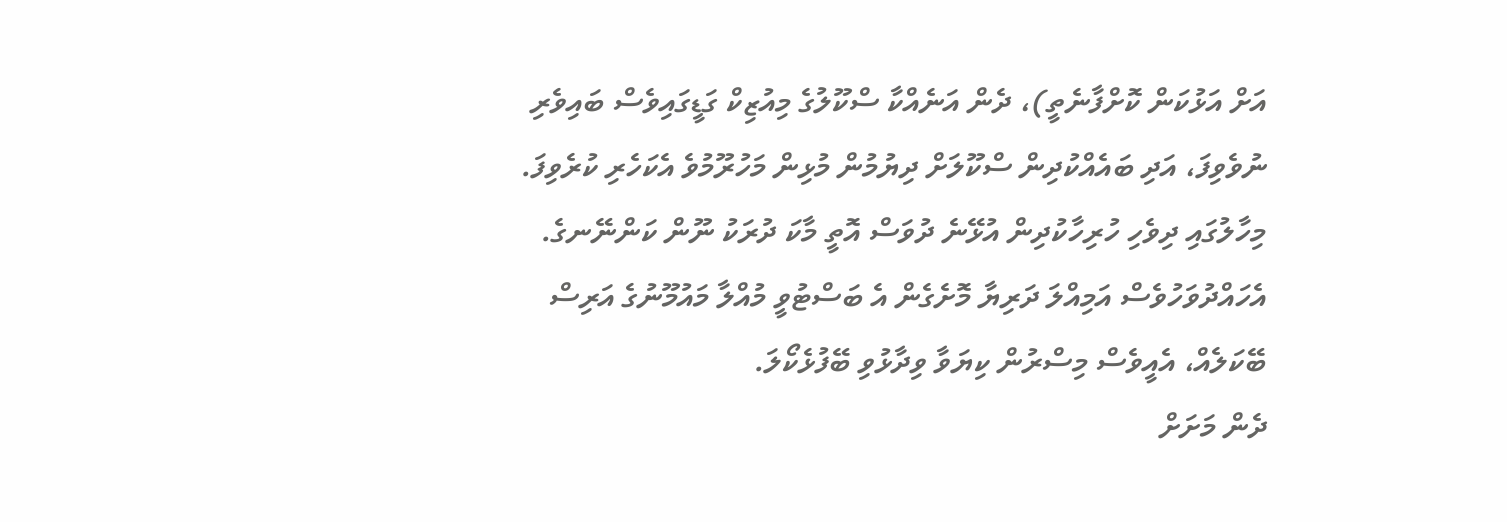އަށް އަޅުކަން ކޮށްފާނެތީ)، ދެން އަނެއްކާ ސްކޫލުގެ މިއުޒިކް ގަޑީގައިވެސް ބައިވެރި ނުވެވިފަ، އަދި ބައެއްކުދިން ސްކޫލަށް ދިޔުމުން މުޅިން މަހުރޫމުވެ އެކަހެރި ކުރެވިފަ. މިހާލުގައި ދިވެހި ހުރިހާކުދިން އުޅޭނެ ދުވަސް އޮތީ މާކަ ދުރަކު ނޫން ކަންނޭނގެ. އެހައްދުވަހުވެސް އަމިއްލަ ދަރިޔާ މޮށެގެން އެ ބަސްޓުވީ މުއްލާ މައުމޫނުގެ އަރިސް ބޭކަލެއް، އެއީވެސް މިސްރުން ކިޔަވާ ވިދާޅުވި ބޭފުޅެކޯލަ.
ދެން މަށަށް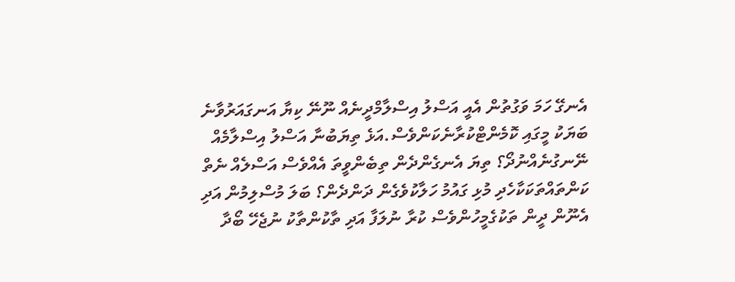އެނގޭ ހަމަ ވަގުތުން އެއީ އަސްލު އިސްލާމްދީނެއް ނޫނޭ ކިޔާ އަނގައަރުވާނެ ބަޔަކު މީގައި ކޮމެންޓްކުރާނެކަންވެސް.އަޅެ ތިޔަބުނާ އަސްލު އިސްލާމެއް ނޭނގުނެއްނުދޯ؟ ތިޔަ އެނގެންދެން ތިބެންވީތަ އެއްވެސް އަސްލެއް ނެތް ކަންތައްތަކަކާހެދި މުޅި ގައުމު ހަލާކުވެގެން ދަންދެން؟ ބަލަ މުސްލިމުން އަދި އެނޫން ދީން ތަކުގެމީހުންވެސް ކުރާ ނުލަފާ އަދި ތާކުންތާކު ނުޖެހޭ ބޯދާ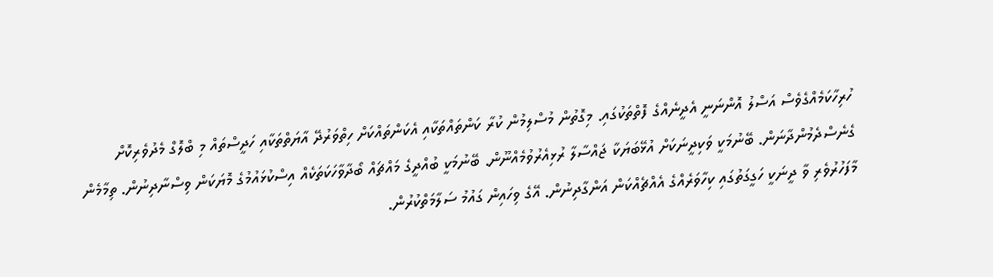ހުރިހާކަމެއްގެވެސް އަސްލު އޮންނަނީ އެދީނެއްގެ ފޮތްތަކުގައި. މިގޮތުން މުސްލިމުން ކުރާ ކަންތައްތަކާއި އެކަންތައްކަށް ހިތްވަރުދޭ އާޔަތްތަކާއި ހަދީސްތައް މި ބްލޮގް މެދުވެރިކޮށް ގެނެސްދެމުންދާނަން. ބޭނުމަކީ ވަކިދީނަކަށް އުޅޭބަޔަކާ ޖައްސާލާ ރުޅިއެރުވުމެއްނޫން. ބޭނުމަކީ ބުއްދީގެ މައްޗައް ބޯދާވާހަކަތަކެއް އިސްކުޅައުމުގެ މޮޔަކަން ވިސްނާދިނުން. ތިމާމެން މާފަހުރުވެރި ވާ ދީނަކީ ހަގީގަތުގައި ކިހާވަރެއްގެ އެއްޗެއްކަން އަންގާދިނުން. އޭގެ ވިހައިން ގައުމު ސަލާމަތްކުރުން.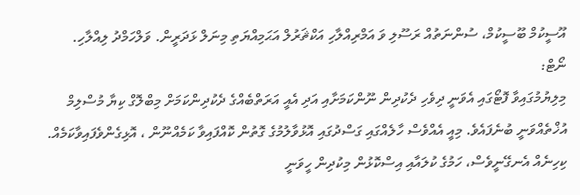އޫސީކުމް ބޫސީކުމް، ސުންނަތުއް ރަސޫލި ވަ އަމްރިއްލާހި އަކްޘަރުލް އަޙަމިއްޔަތި މިނަލް ޅަދަރީން. ވަލްހަމްދު ލިއްލާހި.
ނޯޓް:
މިލިޔުމުގައިވާ ފޮޓޯގައި އެވަނީ ދިވެހި ދެކުދިން ނޫންކަމަށާއި އަދި އެއީ އަރަތްބެއްގެ ދެކުދިންކަމަށް މިބްލޮގް ކިޔާ މުސްލިމް އުޚްތެއްވަނީ ބުނެފައެވެ. މިއީ އެއްވެސް ހާލެއްގައި ގަސްދުގައި އޮޅުވާލުމުގެ ގޮތުން ކޮއްފައިވާ ކަމެއްނޫން ، އޮޅިގެންވެފައިވާކަމެއް. ކިހިނެއް އެނގޭނީވެސް، ހަމުގެ ކުލައާއި އިސްކޮޅުން މިކުދިން ހީވަނީ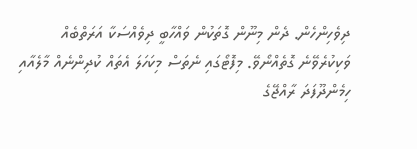ދިވެހިންހެން. ދެން މިނޫން ގޮތަކުން ވައްހާބީ ދިވެއްސަކާ އަރަތްބެއް ވަކިކުރެވޭނެ ގޮތެއްނޯވޭ. މިފޮޓޯގައި ނެތަސް މިކަހަލަ އެތައް ކުދިންނެއް މާލެއާއި ހިމެންދޫފަދަ ރާއްޖޭގެ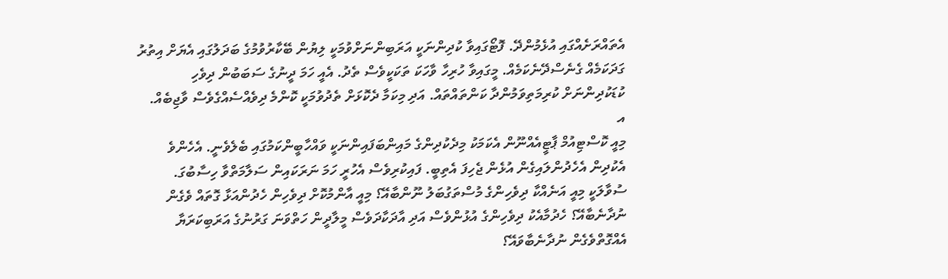އެތައްރަށެއްގައި އުޅެމުންދޭ. ފޮޓޯގައިވާ ކުދިންނަކީ އަރަބިންނަށްވުމަކީ ލިޔުން ބޭކާރުވުމުގެ ބަދަލުގައި އެޔަށް އިތުރު ގަދަކަމެއް ގެނެސްދޭނެކަމެއް. މީގައިވާ ހުރިހާ ވާހަކަ ތަކަކީވެސް ތެދު. އެއީ ހަމަ ދީނުގެ ސަބަބުން ދިވެހި ކުޑަކުދިންނަށް ކުރިމަތިވަމުންދާ ކަންތައްތައް. އަދި މިކަމާ ދެކޮޅަށް ތެދުވުމަކީ ކޮންމެ ދިވެއްސެއްގެވެސް ވާޖިބެއް.
އ
މިއީ ކޮސްޓިއުމް ޕާޓީއެއްނޫން އެކަމަކު މިދެކުދިންގެ މައިންބަފައިންނަކީ ވައްހާބީންކަމުގައި ބެލެވެނީ. އެހެންވެ އެކުދިން އެހެދުންލައިގެން އުޅެން ޖެހިފަ އެތިބީ. ފައިކުރިވެސް އެހުރީ ހަމަ ނަރަކައިން ސަލާމަތްވާ ހިސާބުގަ. ސުވާލަކީ މިއީ އަނެއްކާ ދިވެހިންގެ މުސްތަގުބަލު ނޫންބާއޭ؟ މިއީ އާންމުކޮށް ދިވެހިން ހެދުންއަޅާ ގޮތައް ވެގެން ނުދާނެބާއޭ؟ ހެދުމާއެކު ދިވެހިންގެ އުޅުންވެސް އަދި އާދަކާދަވެސް މީލާދީން ހަތްވަނަ ގަރުނުގެ އަރަބިކަރަޔާ އެއްގޮތްވެގެން ނުދާނެބާވައޭ؟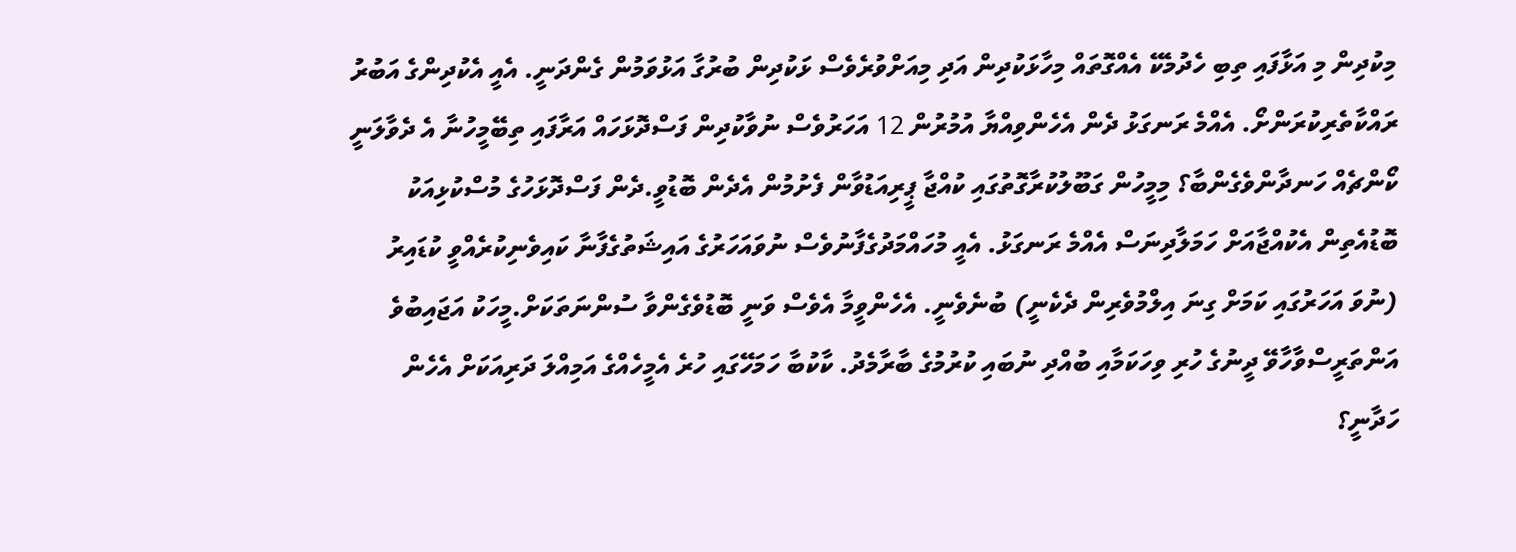މިކުދިން މި އަޅާފައި ތިބި ހެދުމެކޭ އެއްގޮތައް މިހާޅަކުދިން އަދި މިއަށްވުރެވެސް ޅަކުދިން ބުރުގާ އަޅުވަމުން ގެންދަނީ. އެއީ އެކުދިންގެ އަބުރު ރައްކާތެރިކުރަންށޯ. އެއްމެ ރަނގަޅު ދެން އެހެންވިއްޔާ އުމުރުން 12 އަހަރުވެސް ނުވާކުދިން ފަސްދޮޅަހައް އަރާފައި ތިބޭމީހުނާ އެ ދެވާލަނީ ކޯންޗެއް ހަނދާންވެގެންބާ؟ މިމީހުން ގަބޫލުކުރާގޮތުގައި ކުއްޖާ ޕީރިއަޑުވާން ފެށުމުން އެދެން ބޮޑުވީ.ދެން ފަސްދޮޅަހުގެ މުސްކުޅިއަކު ބޮޑުއެތިން އެކުއްޖާއަށް ހަމަލާދިނަސް އެއްމެ ރަނގަޅު. އެއީ މުހައްމަދުގެފާނުވެސް ނުވައަހަރުގެ އައިޝަތުގެފާނާ ކައިވެނިކުރެއްވީ ކުޑައިރު (ނުވަ އަހަރުގައި ކަމަށް ގިނަ އިލްމުވެރިން ދެކެނީ) ބުނެވެނީ. އެހެންވީމާ އެވެސް ވަނީ ބޮޑުވެގެންވާ ސުންނަތަކަށް.މީހަކު އަޖައިބުވެ އަންތަރީސްވާހާވޭ ދީނުގެ ހުރި ވިހަކަމާއި ބުއްދި ނުބައި ކުރުމުގެ ބާރާމެދު. ކާކުބާ ހަމަހޭގައި ހުރެ އެމީހެއްގެ އަމިއްލަ ދަރިއަކަށް އެހެން ހަދާނީ؟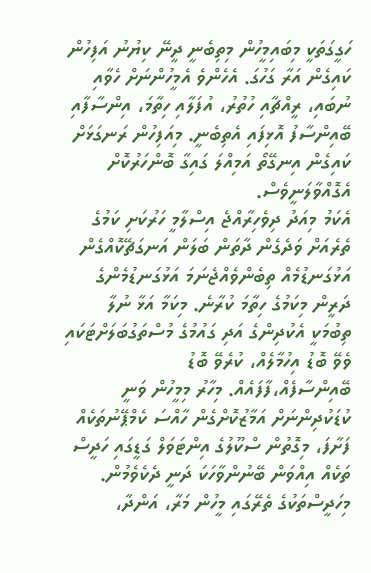ހަގީގަތަކީ މިބައިމީހުން މިތިބެނީ ދީނޭ ކިޔުނު އަފިހުން ކައިގެން އަރާ ގަހުގަ. އެހެންވެ އެމީހުންނަށް ހެވާއި ނުބައި، ރީއްޗާއި ހުތުރު، އުފަލާއި ހިތާމަ، އިންސާފާއި ބޭއިންސާފު އޮޅިފައި އެތިބެނީ. މިއަފިހުން ރަނގަޅަށް ކައިގެން އިނގޭތޯ އަމިއްލަ ގައިގާ ބޮންހަރުކޮށް އެގޮއްވާލަނީވެސް.
އެކަމު މިއަދު ދިވެހިރާއްޖެ އިސްލާމީ ހަރުކަށި ކަމުގެ ތެރެއަށް ވަދެގެން ދާތަން ބަލަން އަނގަޗޭކޮއްގެން އަޅުގަނޑުމެއް ތިބެންވެއްޖެނަމަ އަޅުގަނޑުމެންގެ ދަރީން މިކަމުގެ ހިތާމަ ކުރާނެ. މިކަމާ އަޅާ ނުލާ ތިބުމަކީ އެކުދިންގެ އަދި ގައުމުގެ މުސްތަގުބަލަށްޓަކައި ވެވޭ ބޮޑު އިހުމާލެއް، ކުރެވޭ ބޮޑު ބޭއިންސާފެއް،ފާފައެއް. މިހާރު މިމީހުން ވަނީ ކުޑަކުދިންނަށް އަމާޒުކޮށްގެން ހާއްސަ ކެމްޕޭނުތަކެއް ފަށާފަ، މިގޮތުން ސްކޫލުގެ އިންޓަވަލް ގަޑީގައި ހަދީސް ތަކެއް އިއްވަން ބޭނުންވާހަކަ ދަނީ ދެކެވެމުން. މިހަދީސްތަކުގެ ތެރޭގައި މީހުން މަރާ، އަންދާ،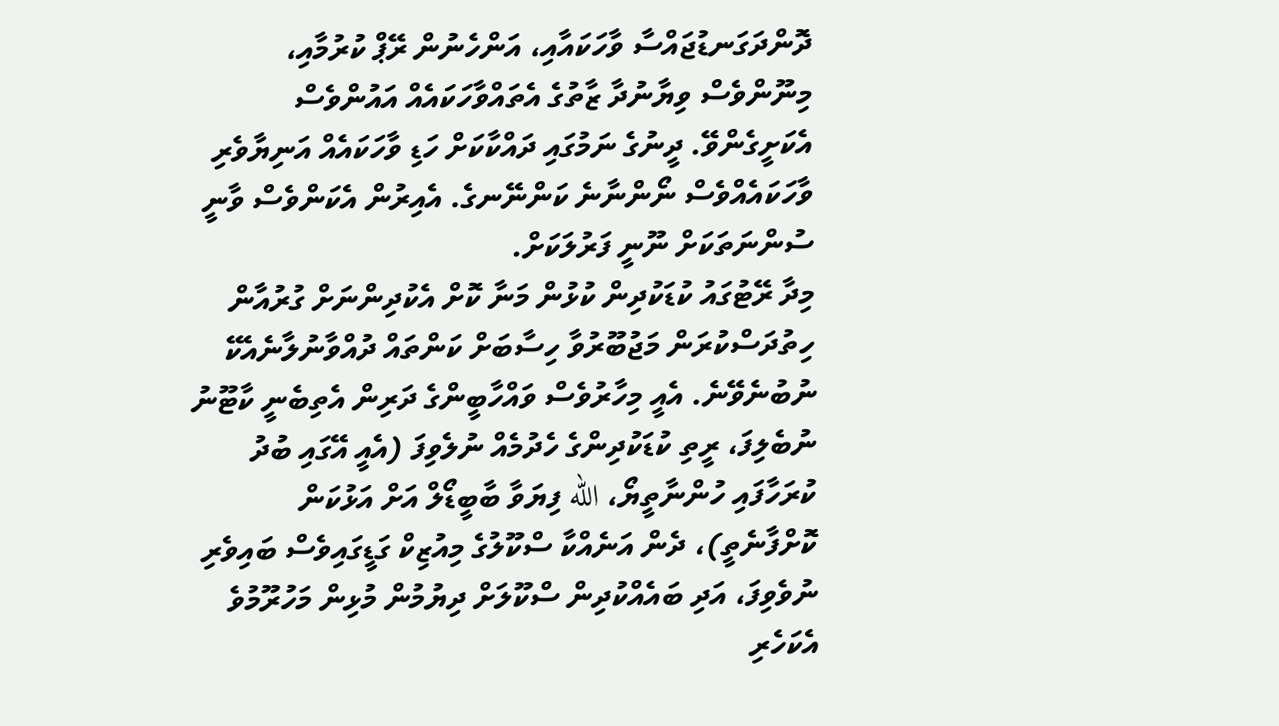ދޮންދަގަނޑުޖައްސާ ވާހަކައާއި، އަންހެނުން ރޭޕް ކުރުމާއި، މިނޫންވެސް ވިޔާނުދާ ޒާތުގެ އެތައްވާހަކައެއް އައުންވެސް އެކަށީގެންވޭ. ދީނުގެ ނަމުގައި ދައްކާކަށް ހަޑި ވާހަކައެއް އަނިޔާވެރި ވާހަކައެއްވެސް ނޯންނާނެ ކަންނޭނގެ. އެއިރުން އެކަންވެސް ވާނީ ސުންނަތަކަށް ނޫނީ ފަރުލަކަށް.
މިދާ ރޭޓުގައު ކުޑަކުދިން ކުޅުން މަނާ ކޮށް އެކުދިންނަށް ގުރުއާން ހިތުދަސްކުރަން މަޖުބޫރުވާ ހިސާބަށް ކަންތައް ދުއްވާނުލާނެއެކޭ ނުބުނެވޭނެ. އެއީ މިހާރުވެސް ވައްހާބީންގެ ދަރިން އެތިބެނީ ކާޓޫނު ނުބެލިފަ، ރީތި ކުޑަކުދިންގެ ހެދުމެއް ނުލެވިފަ (އެއީ އޭގައި ބުދު ކުރަހާފައި ހުންނާތީޔޯ، الله ފިޔަވާ ބާބީޑޯލް އަށް އަޅުކަން ކޮށްފާނެތީ)، ދެން އަނެއްކާ ސްކޫލުގެ މިއުޒިކް ގަޑީގައިވެސް ބައިވެރި ނުވެވިފަ، އަދި ބައެއްކުދިން ސްކޫލަށް ދިޔުމުން މުޅިން މަހުރޫމުވެ އެކަހެރި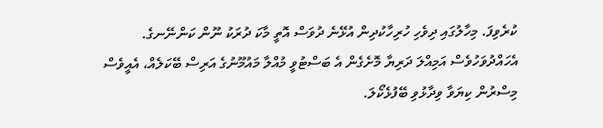ކުރެވިފަ. މިހާލުގައި ދިވެހި ހުރިހާކުދިން އުޅޭނެ ދުވަސް އޮތީ މާކަ ދުރަކު ނޫން ކަންނޭނގެ. އެހައްދުވަހުވެސް އަމިއްލަ ދަރިޔާ މޮށެގެން އެ ބަސްޓުވީ މުއްލާ މައުމޫނުގެ އަރިސް ބޭކަލެއް، އެއީވެސް މިސްރުން ކިޔަވާ ވިދާޅުވި ބޭފުޅެކޯލަ.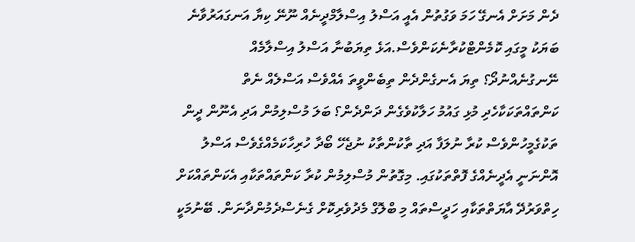ދެން މަށަށް އެނގޭ ހަމަ ވަގުތުން އެއީ އަސްލު އިސްލާމްދީނެއް ނޫނޭ ކިޔާ އަނގައަރުވާނެ ބަޔަކު މީގައި ކޮމެންޓްކުރާނެކަންވެސް.އަޅެ ތިޔަބުނާ އަސްލު އިސްލާމެއް ނޭނގުނެއްނުދޯ؟ ތިޔަ އެނގެންދެން ތިބެންވީތަ އެއްވެސް އަސްލެއް ނެތް ކަންތައްތަކަކާހެދި މުޅި ގައުމު ހަލާކުވެގެން ދަންދެން؟ ބަލަ މުސްލިމުން އަދި އެނޫން ދީން ތަކުގެމީހުންވެސް ކުރާ ނުލަފާ އަދި ތާކުންތާކު ނުޖެހޭ ބޯދާ ހުރިހާކަމެއްގެވެސް އަސްލު އޮންނަނީ އެދީނެއްގެ ފޮތްތަކުގައި. މިގޮތުން މުސްލިމުން ކުރާ ކަންތައްތަކާއި އެކަންތައްކަށް ހިތްވަރުދޭ އާޔަތްތަކާއި ހަދީސްތައް މި ބްލޮގް މެދުވެރިކޮށް ގެނެސްދެމުންދާނަން. ބޭނުމަކީ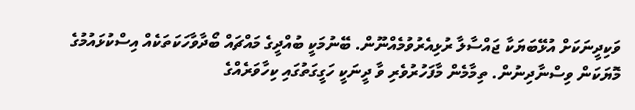ވަކިދީނަކަށް އުޅޭބަޔަކާ ޖައްސާލާ ރުޅިއެރުވުމެއްނޫން. ބޭނުމަކީ ބުއްދީގެ މައްޗައް ބޯދާވާހަކަތަކެއް އިސްކުޅައުމުގެ މޮޔަކަން ވިސްނާދިނުން. ތިމާމެން މާފަހުރުވެރި ވާ ދީނަކީ ހަގީގަތުގައި ކިހާވަރެއްގެ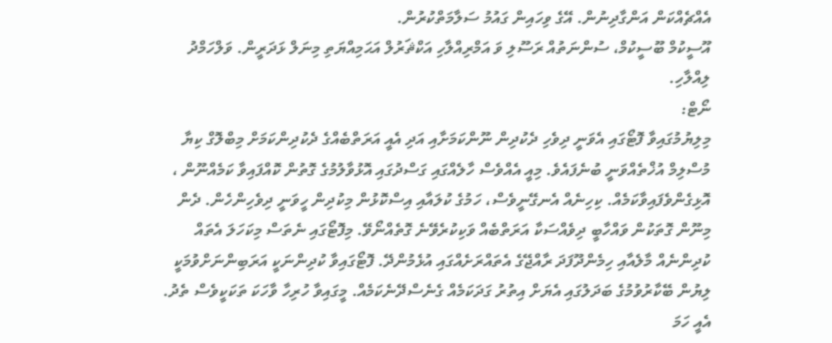އެއްޗެއްކަން އަންގާދިނުން. އޭގެ ވިހައިން ގައުމު ސަލާމަތްކުރުން.
އޫސީކުމް ބޫސީކުމް، ސުންނަތުއް ރަސޫލި ވަ އަމްރިއްލާހި އަކްޘަރުލް އަޙަމިއްޔަތި މިނަލް ޅަދަރީން. ވަލްހަމްދު ލިއްލާހި.
ނޯޓް:
މިލިޔުމުގައިވާ ފޮޓޯގައި އެވަނީ ދިވެހި ދެކުދިން ނޫންކަމަށާއި އަދި އެއީ އަރަތްބެއްގެ ދެކުދިންކަމަށް މިބްލޮގް ކިޔާ މުސްލިމް އުޚްތެއްވަނީ ބުނެފައެވެ. މިއީ އެއްވެސް ހާލެއްގައި ގަސްދުގައި އޮޅުވާލުމުގެ ގޮތުން ކޮއްފައިވާ ކަމެއްނޫން ، އޮޅިގެންވެފައިވާކަމެއް. ކިހިނެއް އެނގޭނީވެސް، ހަމުގެ ކުލައާއި އިސްކޮޅުން މިކުދިން ހީވަނީ ދިވެހިންހެން. ދެން މިނޫން ގޮތަކުން ވައްހާބީ ދިވެއްސަކާ އަރަތްބެއް ވަކިކުރެވޭނެ ގޮތެއްނޯވޭ. މިފޮޓޯގައި ނެތަސް މިކަހަލަ އެތައް ކުދިންނެއް މާލެއާއި ހިމެންދޫފަދަ ރާއްޖޭގެ އެތައްރަށެއްގައި އުޅެމުންދޭ. ފޮޓޯގައިވާ ކުދިންނަކީ އަރަބިންނަށްވުމަކީ ލިޔުން ބޭކާރުވުމުގެ ބަދަލުގައި އެޔަށް އިތުރު ގަދަކަމެއް ގެނެސްދޭނެކަމެއް. މީގައިވާ ހުރިހާ ވާހަކަ ތަކަކީވެސް ތެދު. އެއީ ހަމަ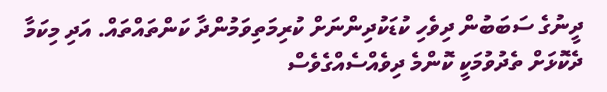ދީނުގެ ސަބަބުން ދިވެހި ކުޑަކުދިންނަށް ކުރިމަތިވަމުންދާ ކަންތައްތައް. އަދި މިކަމާ ދެކޮޅަށް ތެދުވުމަކީ ކޮންމެ ދިވެއްސެއްގެވެސް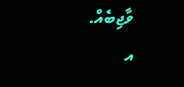ވާޖިބެއް.
އ